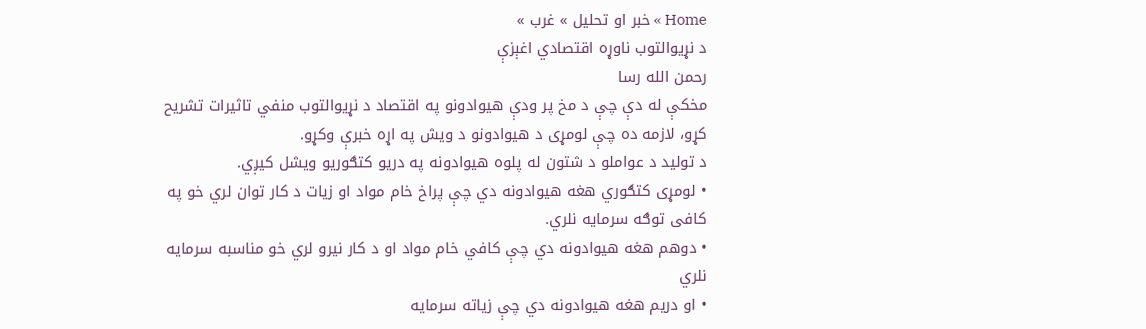Home » خبر او تحليل » غرب »
د نړيوالتوب ناوړه اقتصادي اغېزې
رحمن الله رسا
مخكې له دې چې د مخ پر ودې هيوادونو په اقتصاد د نړيوالتوب منفي تاثيرات تشريح کړو، لازمه ده چې لومړی د هيوادونو د ويش په اړه خبرې وکړو.
د توليد د عواملو د شتون له پلوه هيوادونه په دريو کتګوريو ويشل کيږي.
• لومړی کتګوري هغه هيوادونه دي چې پراخ خام مواد او زيات د کار توان لري خو په کافی توګه سرمايه نلري.
• دوهم هغه هيوادونه دي چې کافي خام مواد او د کار نيرو لري خو مناسبه سرمايه نلري
• او دريم هغه هيوادونه دي چې زياته سرمايه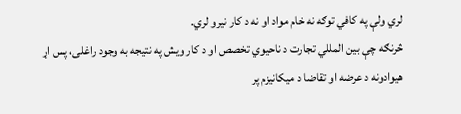لري ولې په کافي توګه نه خام مواد او نه د کار نيرو لري.
څرنګه چې بين المللي تجارت د ناحيوي تخصص او د کار ويش په نتيجه به وجود راغلی، پس اړ هيوادونه د عرضه او تقاضا د ميکانيزم پر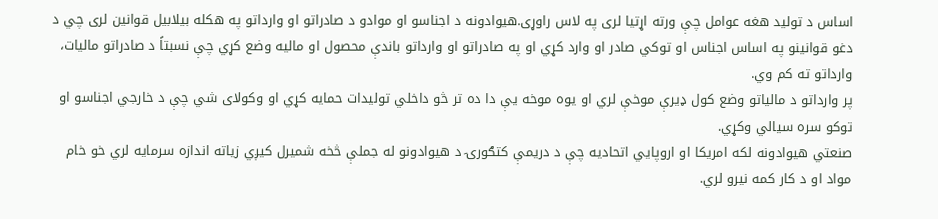اساس د توليد هغه عوامل چې ورته اړتيا لری په لاس راوړی.هيوادونه د اجناسو او موادو د صادراتو او وارداتو په هکله بيلابيل قوانين لری چي د دغو قوانينو په اساس اجناس او توکي صادر او وارد کړي او په صادراتو او وارداتو باندې محصول او ماليه وضع کړي چې نسبتاً د صادراتو ماليات، وارداتو ته کم وي.
پر وارداتو د مالياتو وضع کول ډيرې موخې لري او يوه موخه يې دا ده تر څو داخلي توليدات حمايه کړي او وکولای شي چې د خارجي اجناسو او توکو سره سيالي وکړي.
صنعتي هيوادونه لكه امريکا او اروپايي اتحاديه چې د دريمې کتګورۍ د هيوادونو له جملې څخه شميرل کيږي زياته اندازه سرمايه لري خو خام مواد او د کار کمه نيرو لري.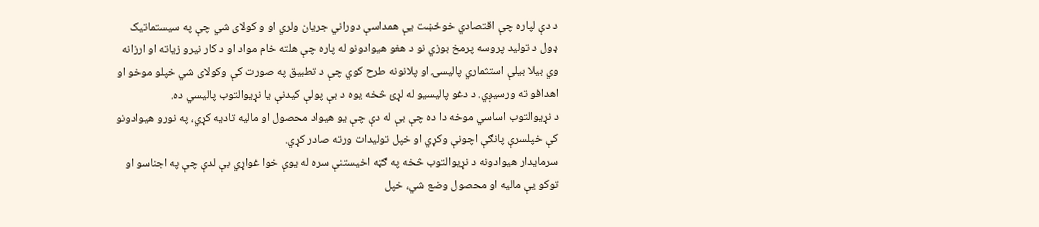د دې لپاره چې اقتصادي خوځښت يې همداسې دوراني جريان ولري او و کولای شي چې په سيستماتيک ډول د توليد پروسه پرمخ بوزي نو د هغو هيوادونو له پاره چې هلته خام مواد او د کار نيرو زياته او ارزانه وي بيلا بيلې استثماري پاليسۍ او پلانونه طرح کوي چې د تطبيق په صورت کې وكولاى شي خپلو موخو او اهدافو ته ورسيږي. د دغو پاليسيو له لړئ څخه يوه د بې پولې کيدنې يا نړيوالتوب پاليسي ده.
د نړيوالتوب اساسي موخه دا ده چې بې له دې چې يو هيواد محصول او ماليه تاديه کړي، په نورو هيوادونو کې خپلسرې پانګې اچونې وکړي او خپل توليدات ورته صادر کړي.
سرمايدار هيوادونه د نړيوالتوب څخه په ګټه اخيستنې سره له يوې خوا غواړي بې لدې چې په اجناسو او توکو يې ماليه او محصول وضع شي، خپل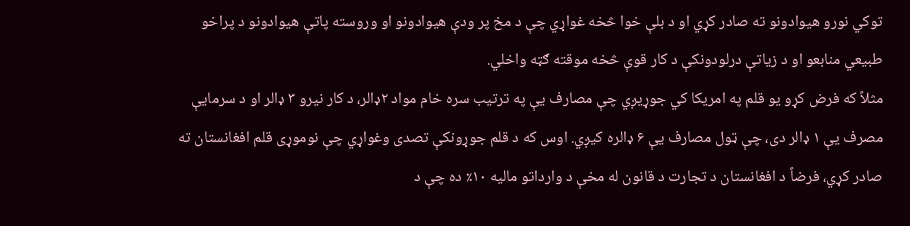توکي نورو هيوادونو ته صادر کړي او د بلې خوا څخه غواړي چې د مخ پر ودې هيوادونو او وروسته پاتې هيوادونو د پراخو طبيعي منابعو او د زياتې درلودونکې د کار قوې څخه موقته ګټه واخلي.
مثلاً که فرض کړو يو قلم په امريکا کي جوړيږي چې مصارف يې په ترتيب سره خام مواد ۲ډالر، د کار نيرو ۳ ډالر او د سرمايې مصرف يې ۱ ډالر دی، چې ټول مصارف يې ۶ ډالره کيږي. اوس که د قلم جوړونکې تصدی وغواړي چې نوموړی قلم افغانستان ته صادر کړي، فرضاً د افغانستان د تجارت د قانون له مخې د وارداتو ماليه ۱۰٪ ده چې د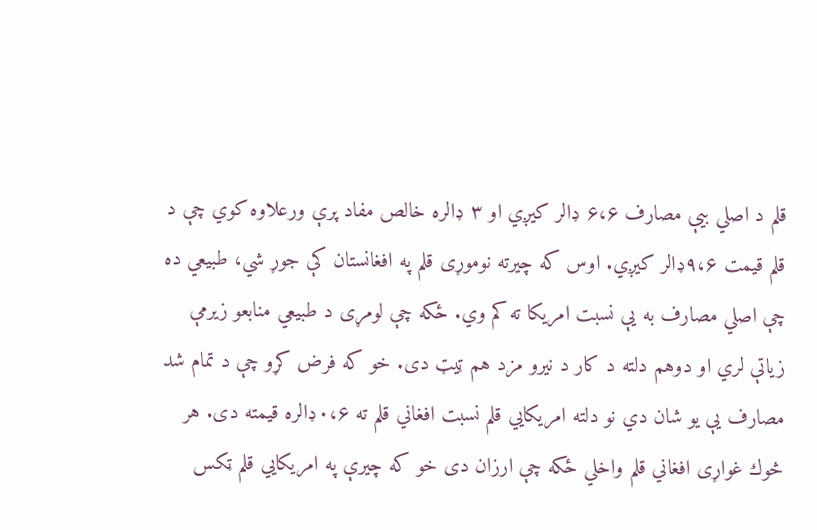قلم د اصلي بيې مصارف ۶،۶ ډالر کيږي او ۳ ډالره خالص مفاد پرې ورعلاوه کوي چې د قلم قيمت ۹،۶ډالر کيږي. اوس که چيرته نوموړی قلم په افغانستان کې جوړ شي، طبيعي ده چې اصلي مصارف به يې نسبت امريکا ته کم وي. ځکه چې لومړی د طبيعي منابعو زيرمې زياتې لري او دوهم دلته د کار د نيرو مزد هم ټيټ دی. خو که فرض کړو چې د تمام شد مصارف يې يو شان دي نو دلته امريکايي قلم نسبت افغاني قلم ته ۰،۶ډالره قيمته دی. هر څوك غواړی افغاني قلم واخلي ځکه چې ارزان دی خو که چيرې په امريکايي قلم ټکس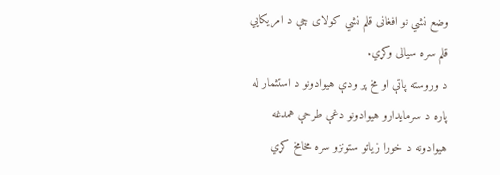وضع نشي نو افغانی قلم نشي کولای چې د امريکايي قلم سره سيالی وکړي.
د وروسته پاتې او مخ پر ودې هيوادونو د استثمار له پاره د سرمايدارو هيوادونو دغې طرحې همدغه هيوادونه د خورا زياتو ستونزو سره مخامخ کړي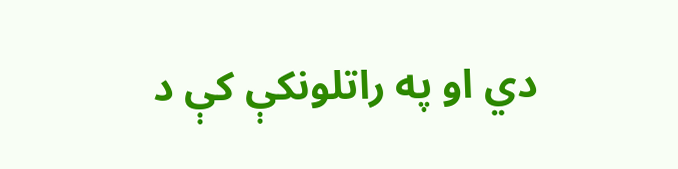دي او په راتلونکې کې د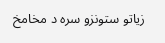زياتو ستونزو سره د مخامخ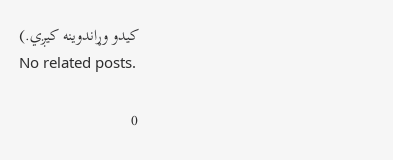کيدو وړاندوينه کيږي.)
No related posts.

0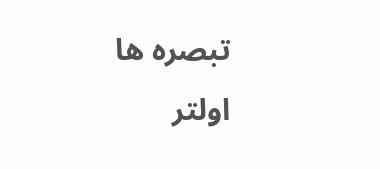تبصره ها
اولتر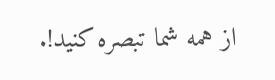از همه شما تبصره کنید!.